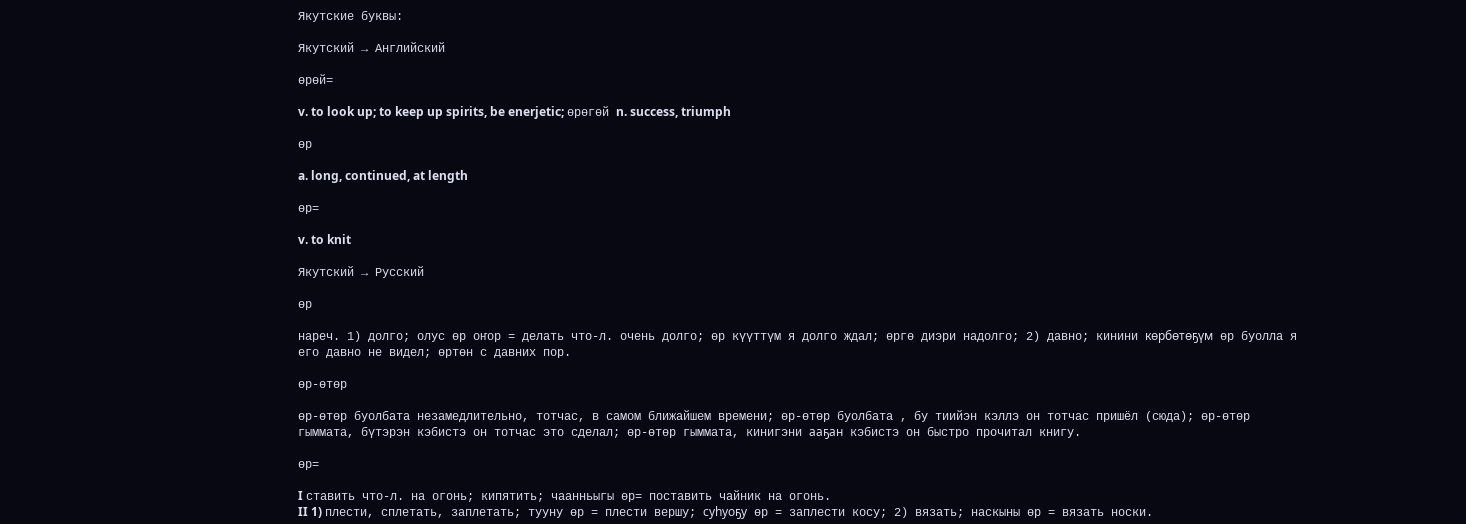Якутские буквы:

Якутский → Английский

өрөй=

v. to look up; to keep up spirits, be enerjetic; өрөгөй n. success, triumph

өр

a. long, continued, at length

өр=

v. to knit

Якутский → Русский

өр

нареч. 1) долго; олус өр оҥор = делать что-л. очень долго; өр күүттүм я долго ждал; өргө диэри надолго; 2) давно; кинини көрбөтөҕүм өр буолла я его давно не видел; өртөн с давних пор.

өр-өтөр

өр-өтөр буолбата незамедлительно, тотчас, в самом ближайшем времени; өр-өтөр буолбата , бу тиийэн кэллэ он тотчас пришёл (сюда); өр-өтөр гыммата, бүтэрэн кэбистэ он тотчас это сделал; өр-өтөр гыммата, кинигэни ааҕан кэбистэ он быстро прочитал книгу.

өр=

I ставить что-л. на огонь; кипятить; чаанньыгы өр= поставить чайник на огонь.
II 1) плести, сплетать, заплетать; тууну өр = плести вершу; суһуоҕу өр = заплести косу; 2) вязать; наскыны өр = вязать носки.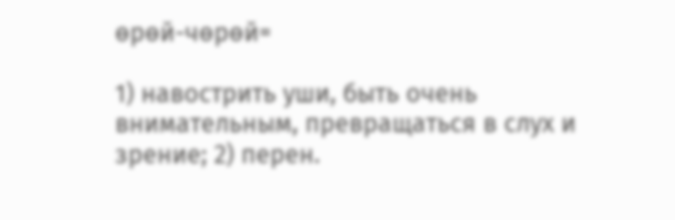өрөй-чөрөй=

1) навострить уши, быть очень внимательным, превращаться в слух и зрение; 2) перен.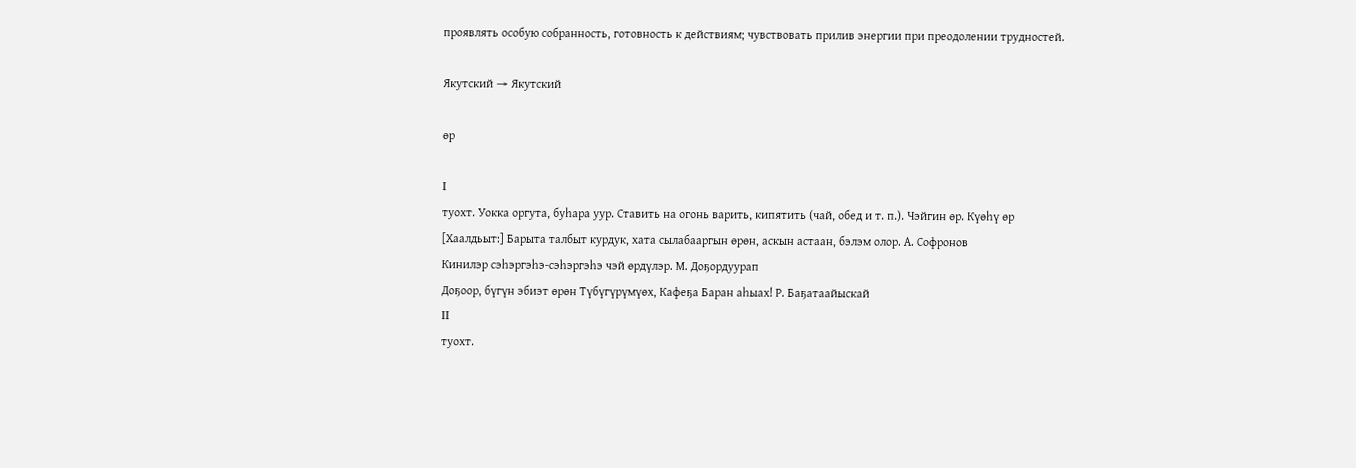проявлять особую собранность, готовность к действиям; чувствовать прилив энергии при преодолении трудностей.

Якутский → Якутский

өр

I
туохт. Уокка оргута, буһара уур. Ставить на огонь варить, кипятить (чай, обед и т. п.). Чэйгин өр. Күөһү өр
[Хаалдьыт:] Барыта талбыт курдук, хата сылабааргын өрөн, аскын астаан, бэлэм олор. А. Софронов
Кинилэр сэһэргэһэ-сэһэргэһэ чэй өрдүлэр. М. Доҕордуурап
Доҕоор, бүгүн эбиэт өрөн Түбүгүрүмүөх, Кафеҕа Баран аһыах! Р. Баҕатаайыскай
II
туохт.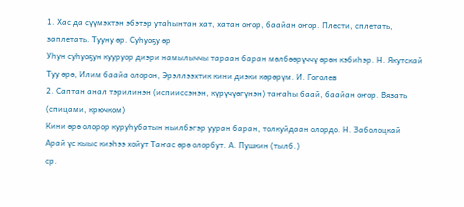1. Хас да сүүмэхтэн эбэтэр утаһынтан хат, хатан оҥор, баайан оҥор. Плести, сплетать, заплетать. Тууну өр. Суһуоҕу өр
Уһун суһуоҕун кууруор диэри намылыччы тараан баран мөлбөөрүччү өрөн кэбиһэр. Н. Якутскай
Туу өрө, Илим баайа олорон, Эрэллээхтик кини диэки көрөрүм. И. Гоголев
2. Саптан анал тэрилинэн (испииссэнэн, күрүчүөгүнэн) таҥаһы баай, баайан оҥор. Вязать (спицами, крючком)
Кини өрө олорор куруһубатын ньилбэгэр ууран баран, толкуйдаан олордо. Н. Заболоцкай
Арай үс кыыс киэһээ хойут Таҥас өрө олорбут. А. Пушкин (тылб.)
ср.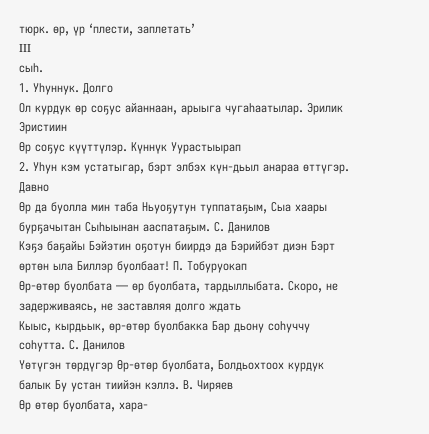тюрк. өр, үр ‘плести, заплетать’
III
сыһ.
1. Уһуннук. Долго
Ол курдук өр соҕус айаннаан, арыыга чугаһаатылар. Эрилик Эристиин
Өр соҕус күүттүлэр. Күннүк Уурастыырап
2. Уһун кэм устатыгар, бэрт элбэх күн-дьыл анараа өттүгэр. Давно
Өр да буолла мин таба Ньуоҕутун туппатаҕым, Сыа хаары бурҕачытан Сыһыынан ааспатаҕым. С. Данилов
Кэҕэ баҕайы Бэйэтин оҕотун биирдэ да Бэрийбэт диэн Бэрт өртөн ыла Биллэр буолбаат! П. Тобуруокап
Өр-өтөр буолбата — өр буолбата, тардыллыбата. Скоро, не задерживаясь, не заставляя долго ждать
Кыыс, кырдьык, өр-өтөр буолбакка Бар дьону соһуччу соһутта. С. Данилов
Үөтүгэн төрдүгэр Өр-өтөр буолбата, Болдьохтоох курдук балык Бу устан тиийэн кэллэ. В. Чиряев
Өр өтөр буолбата, хара-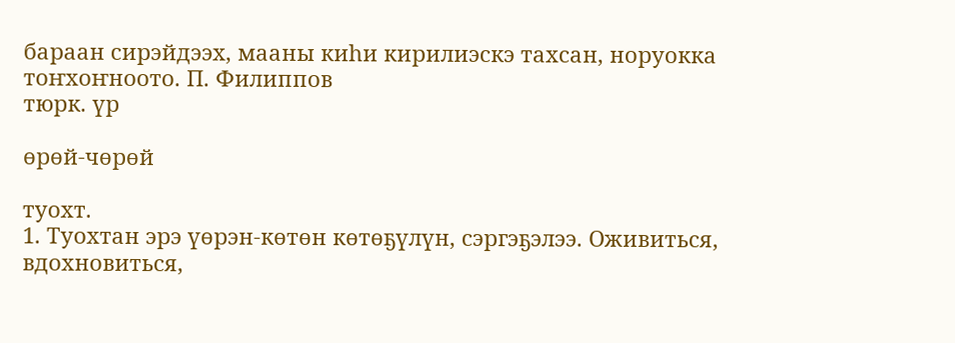бараан сирэйдээх, мааны киһи кирилиэскэ тахсан, норуокка тоҥхоҥноото. П. Филиппов
тюрк. үр

өрөй-чөрөй

туохт.
1. Туохтан эрэ үөрэн-көтөн көтөҕүлүн, сэргэҕэлээ. Оживиться, вдохновиться,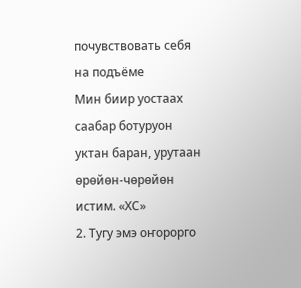почувствовать себя на подъёме
Мин биир уостаах саабар ботуруон уктан баран, урутаан өрөйөн-чөрөйөн истим. «ХС»
2. Тугу эмэ оҥорорго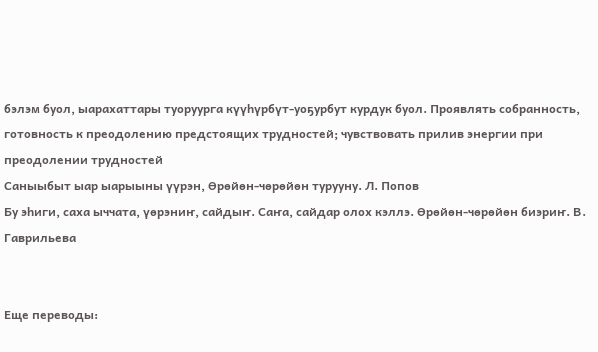бэлэм буол, ыарахаттары туоруурга күүһүрбүт-уоҕурбут курдук буол. Проявлять собранность, готовность к преодолению предстоящих трудностей; чувствовать прилив энергии при преодолении трудностей
Саныыбыт ыар ыарыыны үүрэн, Өрөйөн-чөрөйөн турууну. Л. Попов
Бу эһиги, саха ыччата, үөрэниҥ, сайдыҥ. Саҥа, сайдар олох кэллэ. Өрөйөн-чөрөйөн биэриҥ. В. Гаврильева


Еще переводы: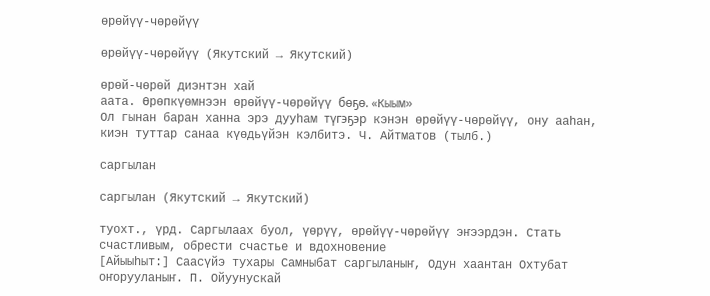өрөйүү-чөрөйүү

өрөйүү-чөрөйүү (Якутский → Якутский)

өрөй-чөрөй диэнтэн хай
аата. Өрөпкүөмнээн өрөйүү-чөрөйүү бөҕө. «Кыым»
Ол гынан баран ханна эрэ дууһам түгэҕэр кэнэн өрөйүү-чөрөйүү, ону ааһан, киэн туттар санаа күөдьүйэн кэлбитэ. Ч. Айтматов (тылб.)

саргылан

саргылан (Якутский → Якутский)

туохт., үрд. Саргылаах буол, үөрүү, өрөйүү-чөрөйүү эҥээрдэн. Стать счастливым, обрести счастье и вдохновение
[Айыыһыт:] Саасүйэ тухары Самныбат саргыланыҥ, Одун хаантан Охтубат оҥорууланыҥ. П. Ойуунускай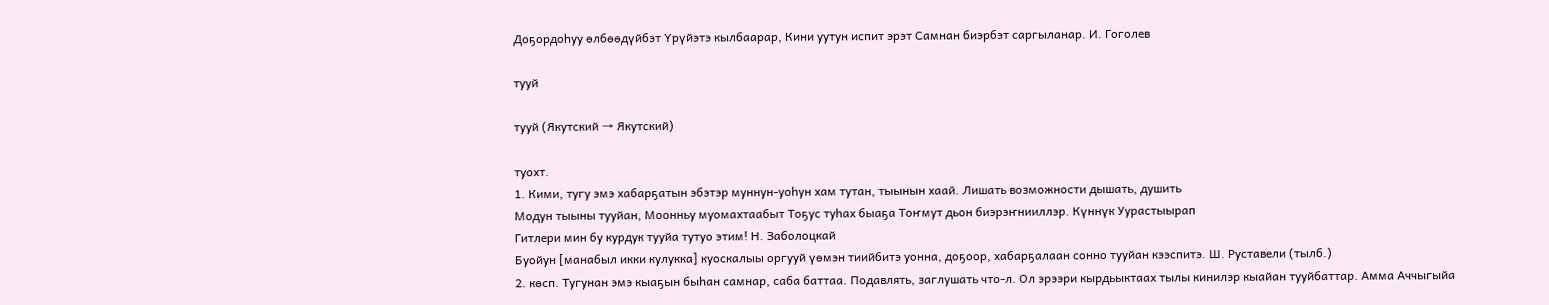Доҕордоһуу өлбөөдүйбэт Үрүйэтэ кылбаарар, Кини уутун испит эрэт Самнан биэрбэт саргыланар. И. Гоголев

тууй

тууй (Якутский → Якутский)

туохт.
1. Кими, тугу эмэ хабарҕатын эбэтэр муннун-уоһун хам тутан, тыынын хаай. Лишать возможности дышать, душить
Модун тыыны тууйан, Моонньу муомахтаабыт Тоҕус туһах быаҕа Тоҥмут дьон биэрэҥнииллэр. Күннүк Уурастыырап
Гитлери мин бу курдук тууйа тутуо этим! Н. Заболоцкай
Буойун [манабыл икки кулукка] куоскалыы оргууй үөмэн тиийбитэ уонна, доҕоор, хабарҕалаан сонно тууйан кээспитэ. Ш. Руставели (тылб.)
2. көсп. Тугунан эмэ кыаҕын быһан самнар, саба баттаа. Подавлять, заглушать что-л. Ол эрээри кырдьыктаах тылы кинилэр кыайан тууйбаттар. Амма Аччыгыйа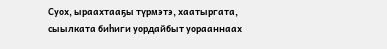Суох, ыраахтааҕы түрмэтэ, хаатыргата, сыылката биһиги уордайбыт уорааннаах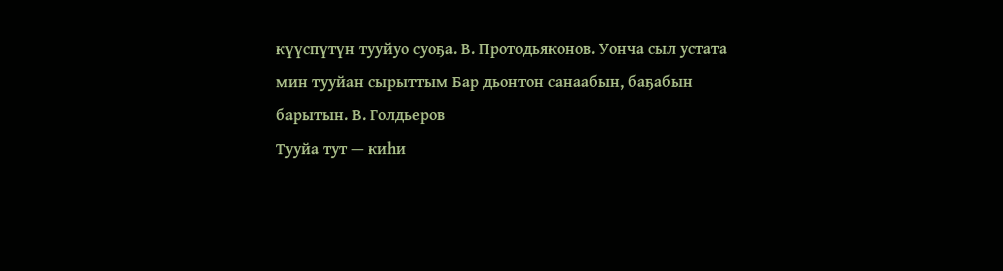күүспүтүн тууйуо суоҕа. В. Протодьяконов. Уонча сыл устата мин тууйан сырыттым Бар дьонтон санаабын, баҕабын барытын. В. Голдьеров
Тууйа тут — киһи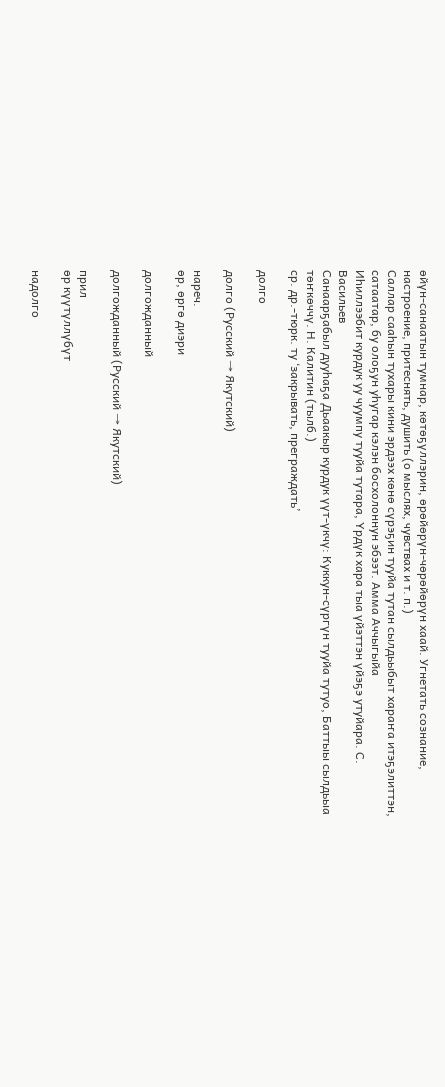өйүн-санаатын тумнар, көтөҕүллэрин, өрөйөрүн-чөрөйөрүн хаай. Угнетать сознание, настроение, притеснять, душить (о мыслях, чувствах и т. п.)
Саллар сааһын тухары кини эрдээх көнө сүрэҕин тууйа тутан сылдьыбыт хараҥа итэҕэлиттэн, сатаатар, бу олоҕун уһугар кэлэн босхолоннун эбээт. Амма Аччыгыйа
Иһиллээбит курдук уу чуумпу тууйа тутара, Үрдүк хара тыа үйэттэн үйэҕэ утуйара. С. Васильев
Санаарҕабыл дууһаҕа Дьаакыр курдук үүт-үкчү: Куккун-сүргүн тууйа тутуо, Баттыы сылдьыа төҥкөччү. Н. Калитин (тылб.)
ср. др.-тюрк. ту ‘закрывать, преграждать’

долго

долго (Русский → Якутский)

нареч.
өр, өргө диэри

долгожданный

долгожданный (Русский → Якутский)

прил
өр күүтүллүбүт

надолго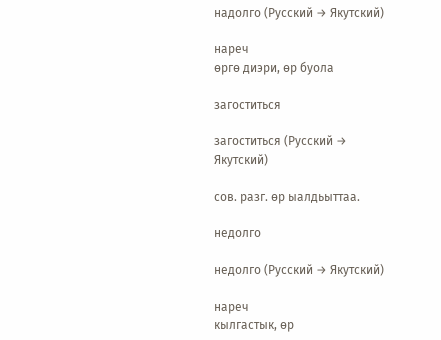надолго (Русский → Якутский)

нареч
өргө диэри, өр буола

загоститься

загоститься (Русский → Якутский)

сов. разг. өр ыалдьыттаа.

недолго

недолго (Русский → Якутский)

нареч
кылгастык, өр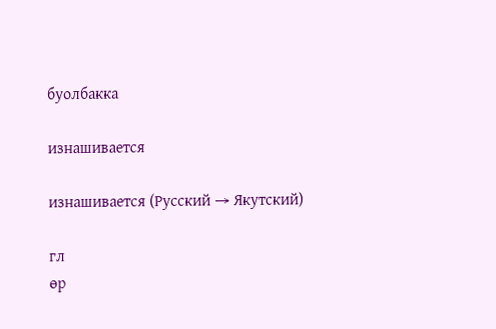буолбакка

изнашивается

изнашивается (Русский → Якутский)

гл
өр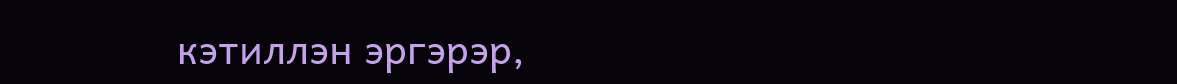кэтиллэн эргэрэр,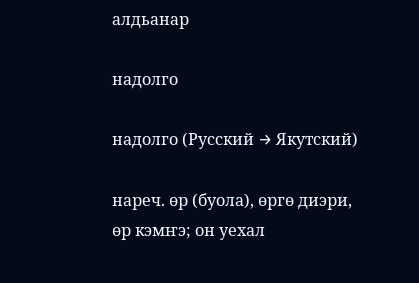алдьанар

надолго

надолго (Русский → Якутский)

нареч. өр (буола), өргө диэри, өр кэмҥэ; он уехал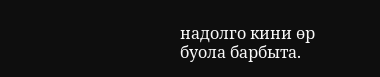надолго кини өр буола барбыта.